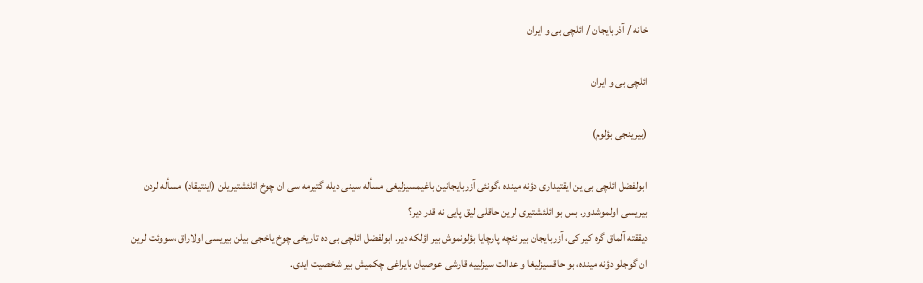خانه / آذربایجان / ائلچی بی و ایران

ائلچی بی و ایران

(بیرینجی بؤلوم)

ابولفضل ائلچی بی ین ایقتیداری دؤنه مینده ،گونئی آزربایجانین باغیمسیزلیغی مسأله سینی دیله گتیرمه سی ان چوخ ائلئشتیریلن (اینتیقاد) مسأله لردن بیریسی اولموشدور. بس بو ائلئشتیری لرین حاقلی لیق پایی نه قدر دیر؟
دیققته آلماق گره کیر کی، آزربایجان بیر نئچه پارچایا بؤلونموش بیر اؤلکه دیر. ابولفضل ائلچی بی ده تاریخی چوخ یاخجی بیلن بیریسی اولاراق ،سووئت لرین ان گوجلو دؤنه مینده، بو حاقسیزلیغا و عدالت سیزلییه قارشی عوصیان بایراغی چکمیش بیر شخصیت ایدی.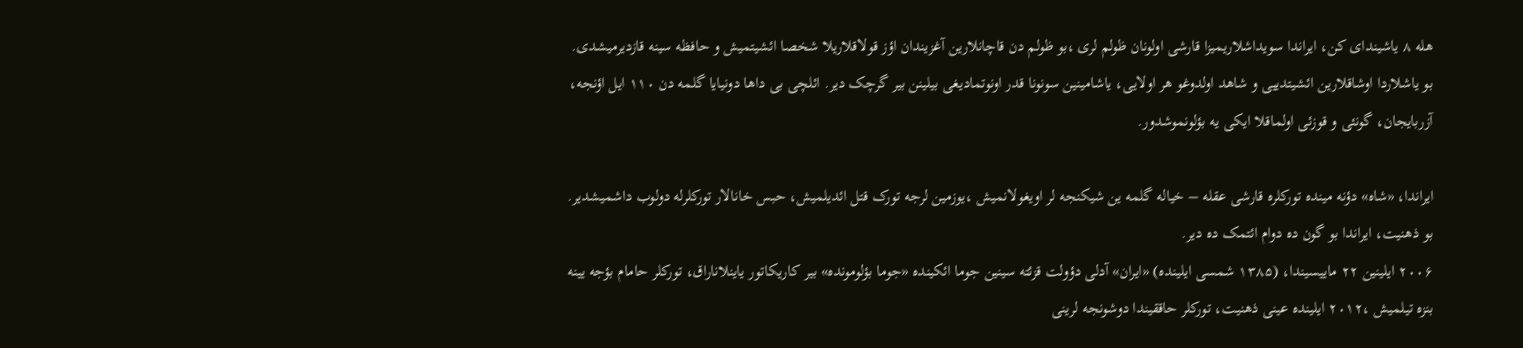هله ۸ یاشیندای کن، ایراندا سویداشلاریمیزا قارشی اولونان ظولم لری ،بو ظولم دن قاچانلارین آغزیندان اؤز قولاقلاریلا شخصا ائشیتمیش و حافظه سینه قازدیرمیشدی.
بو یاشلاردا اوشاقلارین ائشیتدییی و ‌‌شاهد اولدوغو هر اولایی، یاشامینین سونونا قدر اونوتمادیغی بیلینن بیر گرچک دیر. ائلچی بی داها دونیایا گلمه دن ۱۱۰ ایل اؤنجه، آزربایجان، گونئی و قوزئی اولماقلا ایکی یه بؤلونموشدور.

ایراندا، «شاه» دؤنه مینده تورکلره قارشی عقله – خیاله گلمه ین شیکنجه لر اویغولانمیش ،یوزمین لرجه تورک قتل ائدیلمیش، حبس خانالار تورکلرله دولوب داشمیشدیر.
بو ذهنیت، ایراندا بو گون ده دوام ائتمک ده دیر.
۲۰۰۶ ایلینین ۲۲ ماییسیندا، (۱۳۸۵ شمسی ایلینده) «ایران» آدلی دؤولت قزئته سینین جوما ائکینده «جوما بؤلومونده» بیر کاریکاتور یاینلاناراق، تورکلر حامام بؤجه یینه بنزه تیلمیش ،۲۰۱۲ ایلینده عینی ذهنیت، تورکلر حاققیندا دوشونجه لرینی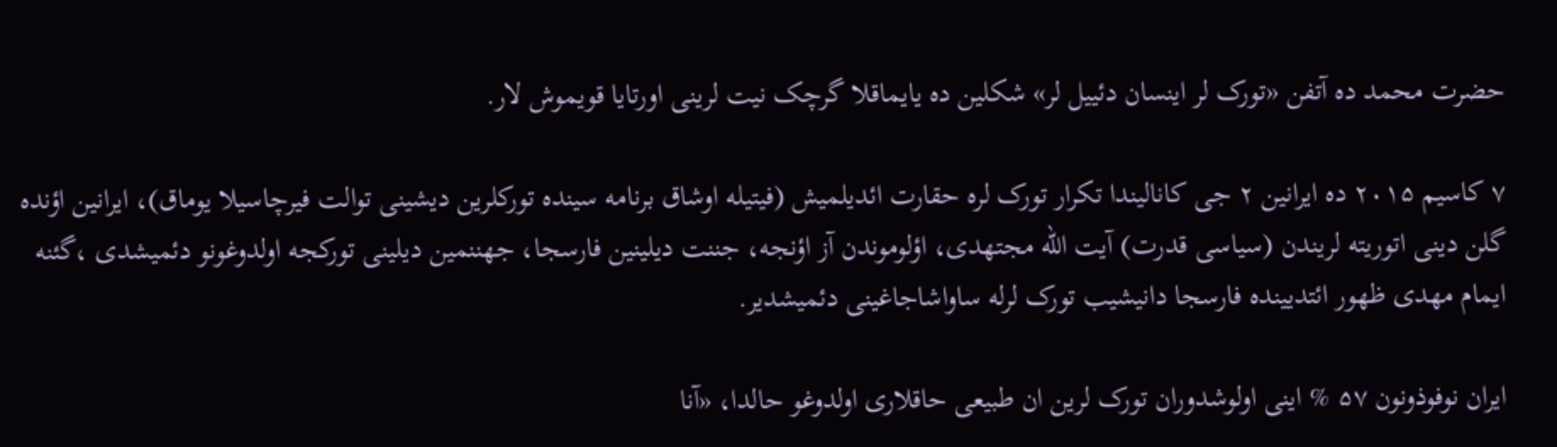حضرت محمد ده آتفن «تورک لر اینسان دئییل لر» شکلین ده یایماقلا گرچک نیت لرینی اورتایا قویموش لار.

۷ کاسیم ۲۰۱۵ ده ایرانین ۲ جی کانالیندا تکرار تورک لره حقارت ائدیلمیش (فیتیله اوشاق برنامه سینده تورکلرین دیشینی توالت فیرچاسیلا یوماق)، ایرانین اؤنده گلن دینی اتوریته لریندن (سیاسی قدرت) آیت الله مجتهدی، اؤلوموندن آز اؤنجه، جننت دیلینین فارسجا، جهننمین دیلینی تورکجه اولدوغونو دئمیشدی ،گئنه ایمام مهدی ظهور ائتدیینده فارسجا دانیشیب تورک لرله ساواشاجاغینی دئمیشدیر.

ایران نوفوذونون ۵۷ % اینی اولوشدوران تورک لرین ان طبیعی حاقلاری اولدوغو حالدا، «آنا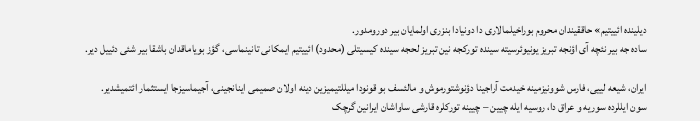دیلینده ائییتیم» حاققیندان محروم بوراخیلمالاری دا دونیادا بنزری اولمایان بیر دورومدور.
ساده جه بیر نئچه آی اؤنجه تبریز یونیوئرسیته سینده تورکجه نین تبریز لحجه سینده کیسیتلی (محدود) ائییتیم ایمکانی تانینماسی، گؤز بویاماقدان باشقا بیر شئی دئییل دیر.

ایران، شیعه لییی، فارس شوونیزمینه خیدمت آراجینا دؤنوشتورموش و مالئسف بو قونودا میللتیمیزین دینه اولان صمیمی اینانجینی، آجیماسیزجا ایستثمار ائتمیشدیر.
سون ایللرده سوریه و عراق دا، روسیه ایله چیین – چیینه تورکلره قارشی ساواشان ایرانین گرچک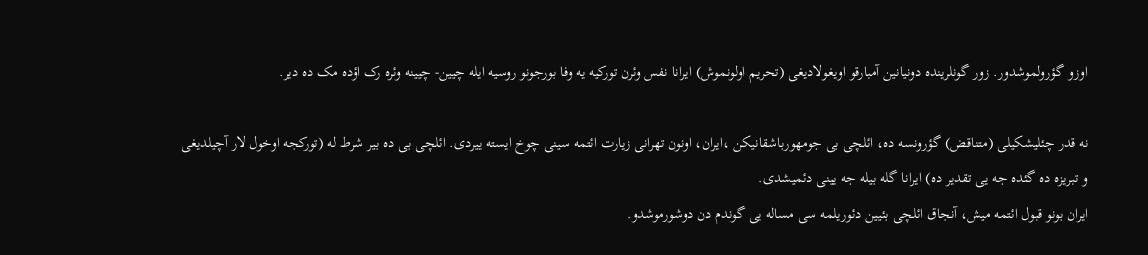اوزو گؤرولموشدور. زور گونلرینده دونیانین آمبارقو اویغولادیغی (تحریم اولونموش) ایرانا نفس وئرن تورکیه یه وفا بورجونو روسیه ایله چیین- چیینه وئره رک اؤده مک ده دیر.

نه قدر چئلیشکیلی (متناقض) گؤرونسه ده، ائلچی بی جومهورباشقانیکن ،ایران، اونون تهرانی زیارت ائتمه سینی چوخ ایسته ییردی. ائلچی بی ده بیر شرط له (تورکجه اوخول لار آچیلدیغی و تبریزه ده گئده جه یی تقدیر ده) ایرانا گله بیله جه یینی دئمیشدی.
ایران بونو قبول ائتمه میش، آنجاق ائلچی بئیین دئوریلمه سی مساله یی گوندم دن دوشورموشدو.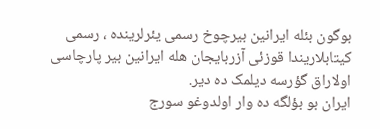بوگون بئله ایرانین بیرچوخ رسمی یئرلرینده ، رسمی کیتابلاریندا قوزئی آزربایجان هله ایرانین بیر پارچاسی اولاراق گؤرسه دیلمک ده دیر.
ایران بو بؤلگه ده وار اولدوغو سورج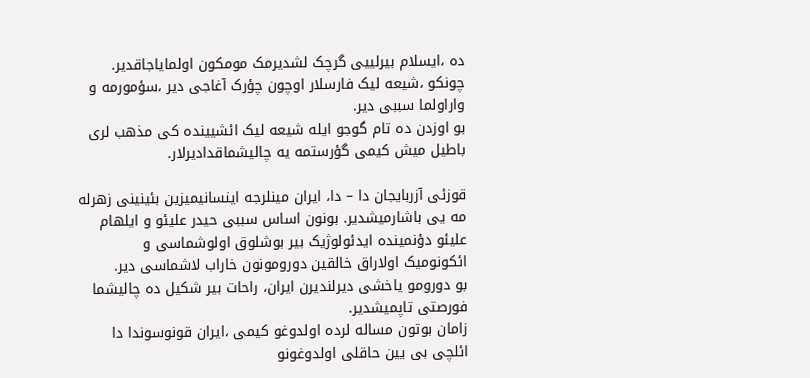ده ،ایسلام بیرلییی گرچک لشدیرمک مومکون اولمایاجاقدیر. چونکو ،شیعه لیک فارسلار اوچون چؤرک آغاجی دیر ،سؤمورمه و واراولما سببی دیر.
بو اوزدن ده تام گوجو ایله شیعه لیک ائشیینده کی مذهب لری باطیل میش کیمی گؤرستمه یه چالیشماقدادیرلار.

قوزئی آزربایجان دا – دا، ایران مینلرجه اینسانیمیزین بئینینی زهرله مه یی باشارمیشدیر. بونون اساس سببی حیدر علیئو و ایلهام علیئو دؤنمینده ایدئولوژیک بیر بوشلوق اولوشماسی و ائکونومیک اولاراق خالقین دورومونون خاراب لاشماسی دیر.
بو دورومو یاخشی دیرلندیرن ایران، راحات بیر شکیل ده چالیشما فورصتی تاپمیشدیر.
زامان بوتون مساله لرده اولدوغو کیمی ،ایران قونوسوندا دا ائلچی بی یین حاقلی اولدوغونو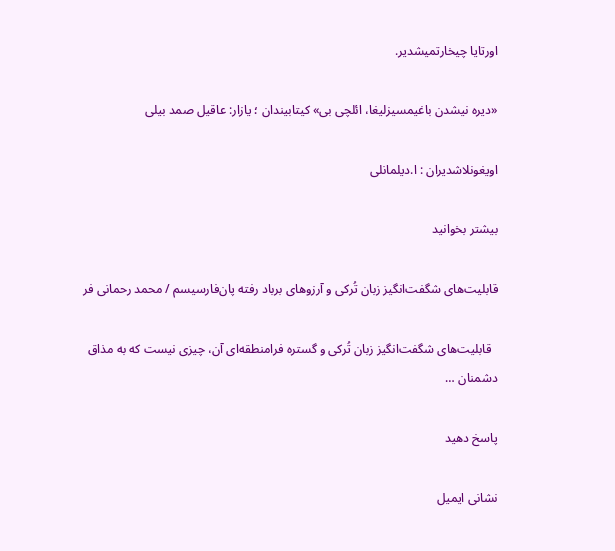اورتایا چیخارتمیشدیر.

«دیره نیشدن باغیمسیزلیغا، ائلچی بی» کیتابیندان ؛ یازار: عاقیل صمد بیلی

اویغونلاشدیران : ا.دیلمانلی

بیشتر بخوانید

قابلیت‌های شگفت‌انگیز زبان تُرکی و آرزوهای برباد رفته پان‌فارسیسم / محمد رحمانی فر

  قابلیت‌های شگفت‌انگیز زبان تُرکی و گستره فرامنطقه‌ای آن، چیزی نیست که به مذاق دشمنان …

پاسخ دهید

نشانی ایمیل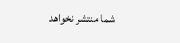شما منتشر نخواهد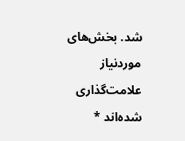شد. بخش‌های موردنیاز علامت‌گذاری شده‌اند *